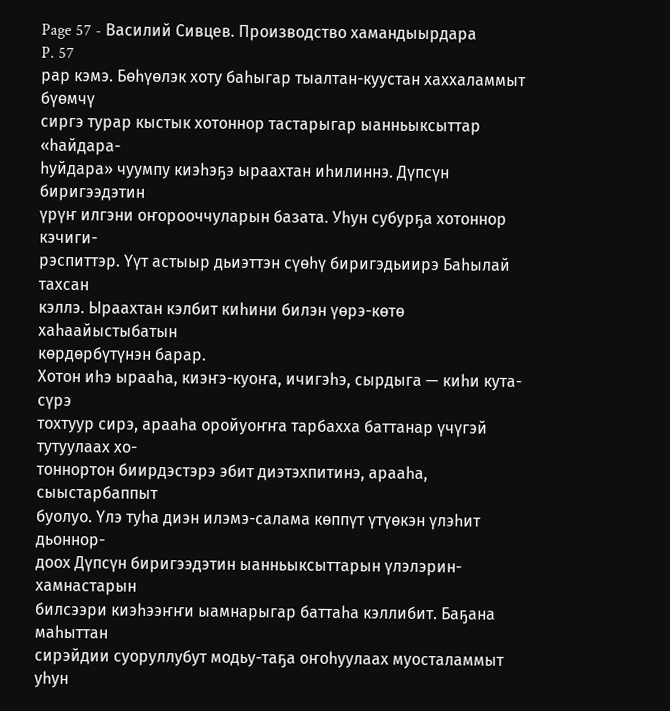Page 57 - Василий Сивцев. Производство хамандыырдара
P. 57
рар кэмэ. Бөһүөлэк хоту баһыгар тыалтан-куустан хаххаламмыт бүөмчү
сиргэ турар кыстык хотоннор тастарыгар ыанньыксыттар «һайдара-
һуйдара» чуумпу киэһэҕэ ыраахтан иһилиннэ. Дүпсүн биригээдэтин
үрүҥ илгэни оҥорооччуларын базата. Уһун субурҕа хотоннор кэчиги-
рэспиттэр. Үүт астыыр дьиэттэн сүөһү биригэдьиирэ Баһылай тахсан
кэллэ. Ыраахтан кэлбит киһини билэн үөрэ-көтө хаһаайыстыбатын
көрдөрбүтүнэн барар.
Хотон иһэ ырааһа, киэҥэ-куоҥа, ичигэһэ, сырдыга — киһи кута-сүрэ
тохтуур сирэ, арааһа оройуоҥҥа тарбахха баттанар үчүгэй тутуулаах хо-
тоннортон биирдэстэрэ эбит диэтэхпитинэ, арааһа, сыыстарбаппыт
буолуо. Үлэ туһа диэн илэмэ-салама көппүт үтүөкэн үлэһит дьоннор-
доох Дүпсүн биригээдэтин ыанньыксыттарын үлэлэрин-хамнастарын
билсээри киэһээҥҥи ыамнарыгар баттаһа кэллибит. Баҕана маһыттан
сирэйдии суоруллубут модьу-таҕа оҥоһуулаах муосталаммыт уһун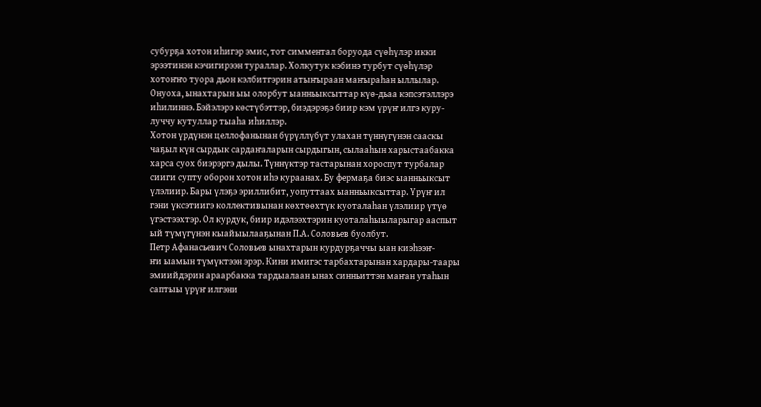субурҕа хотон иһигэр эмис, тот симментал боруода сүөһүлэр икки
эрээтинэн кэчигирээн тураллар. Холкутук кэбинэ турбут сүөһүлэр
хотоҥҥо туора дьон кэлбитгэрин атыҥыраан маҥыраһан ыллылар.
Онуоха, ынахтарын ыы олорбут ыанньыксыттар күө-дьаа кэпсэтэллэрэ
иһилиннэ. Бэйэлэрэ көстүбэттэр, биэдэрэҕэ биир кэм үрүҥ илгэ куру-
луччу кутуллар тыаһа иһиллэр.
Хотон үрдүнэн целлофанынан бүрүллүбүт улахан түннүгүнэн сааскы
чаҕыл күн сырдык сардаҥаларын сырдыгын, сылааһын харыстаабакка
харса суох биэрэргэ дылы. Түннүктэр тастарынан хороспут турбалар
сииги супту оборон хотон иһэ кураанах. Бу фермаҕа биэс ыанньыксыт
үлэлиир. Бары үлэҕэ эриллибит, уопуттаах ыанньыксыттар. Үрүҥ ил
гэни үксэтиигэ коллективынан көхтөөхтүк куоталаһан үлэлиир үтүө
үгэстээхтэр. Ол курдук, биир идэлээхтэрин куоталаһыыларыгар ааспыт
ый түмүгүнэн кыайыылааҕынан П.А. Соловьев буолбут.
Петр Афанасьевич Соловьев ынахтарын курдурҕаччы ыан киэһээҥ-
ҥи ыамын түмүктээн эрэр. Кини имигэс тарбахтарынан хардары-таары
эмиийдэрин араарбакка тардыалаан ынах синньиттэн маҥан утаһын
саптыы үрүҥ илгэни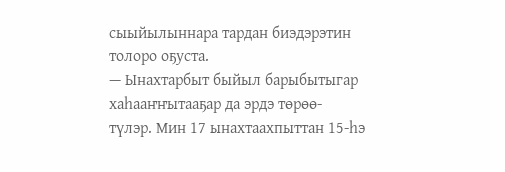сыыйылыннара тардан биэдэрэтин толоро оҕуста.
— Ынахтарбыт быйыл барыбытыгар хаһааҥҥытааҕар да эрдэ төрөө-
түлэр. Мин 17 ынахтаахпыттан 15-һэ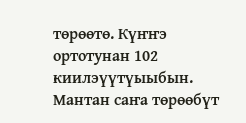төрөөтө. Күҥҥэ ортотунан 102
киилэүүтүыыбын. Мантан саҥа төрөөбүт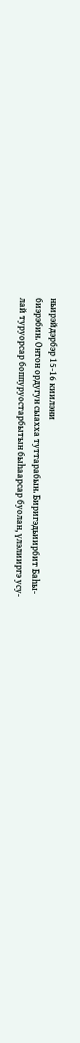ньирэйдэрбэр 15-16 киилэни
биэрэбин. Онтон ордугун сыахха туттарабын. Биригэдьиирбит Баһы-
лай туруорсар боппуруостарбытын быһаарсар буолан, үлэлииргэ усу-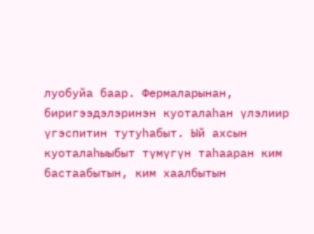луобуйа баар. Фермаларынан, биригээдэлэринэн куоталаһан үлэлиир
үгэспитин тутуһабыт. Ый ахсын куоталаһыыбыт түмүгүн таһааран ким
бастаабытын, ким хаалбытын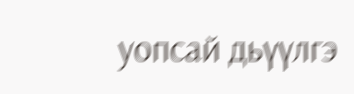уопсай дьүүлгэ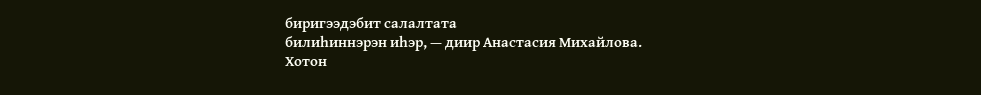биригээдэбит салалтата
билиһиннэрэн иһэр, — диир Анастасия Михайлова.
Хотон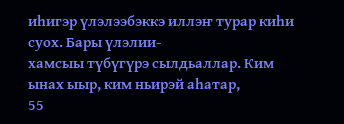иһигэр үлэлээбэккэ иллэҥ турар киһи суох. Бары үлэлии-
хамсыы түбүгүрэ сылдьаллар. Ким ынах ыыр, ким ньирэй аһатар,
55